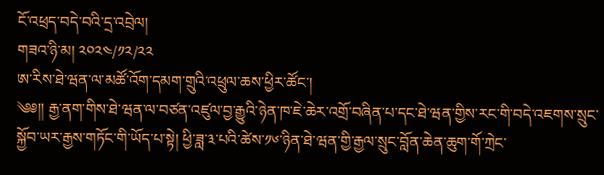ངོ་འཕྲད་བདེ་བའི་དྲ་འབྲེལ།
གཟའ་ཉི་མ། ༢༠༢༤/༡༢/༢༢
ཨ་རིས་ཐེ་ཝན་ལ་མཚོ་འོག་དམག་གྲུའི་འཕྲུལ་ཆས་ཕྱིར་ཚོང་།
༄༅།། རྒྱ་ནག་གིས་ཐེ་ཝན་ལ་བཙན་འཛུལ་བྱ་རྒྱུའི་ཉེན་ཁ་ཇེ་ཆེར་འགྲོ་བཞིན་པ་དང་ཐེ་ཝན་གྱིས་རང་གི་བདེ་འཇགས་སྲུང་སྐྱོབ་ཡར་རྒྱས་གཏོང་གི་ཡོད་པ་སྟེ། ཕྱི་ཟླ་༣་པའི་ཚེས་༡༦་ཉིན་ཐེ་ཝན་གྱི་རྒྱལ་སྲུང་བློན་ཆེན་ཆུག་གོ་ཀྲེང་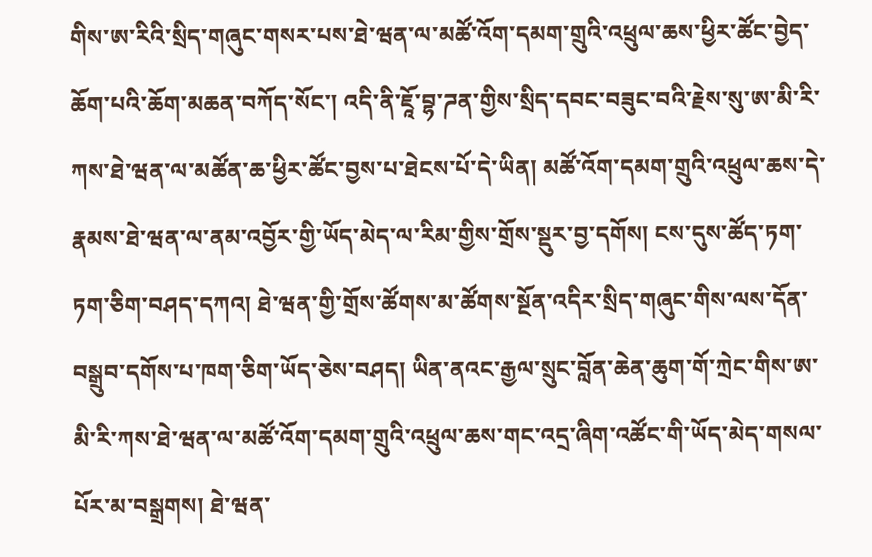གིས་ཨ་རིའི་སྲིད་གཞུང་གསར་པས་ཐེ་ཝན་ལ་མཚོ་འོག་དམག་གྲུའི་འཕྲུལ་ཆས་ཕྱིར་ཚོང་བྱེད་ཆོག་པའི་ཆོག་མཆན་བཀོད་སོང་། འདི་ནི་ཇཱོ་བྷ་ཌན་གྱིས་སྲིད་དབང་བཟུང་བའི་རྗེས་སུ་ཨ་མི་རི་ཀས་ཐེ་ཝན་ལ་མཚོན་ཆ་ཕྱིར་ཚོང་བྱས་པ་ཐེངས་པོ་དེ་ཡིན། མཚོ་འོག་དམག་གྲུའི་འཕྲུལ་ཆས་དེ་རྣམས་ཐེ་ཝན་ལ་ནམ་འབྱོར་གྱི་ཡོད་མེད་ལ་རིམ་གྱིས་གྲོས་སྡུར་བྱ་དགོས། ངས་དུས་ཚོད་ཏག་ཏག་ཅིག་བཤད་དཀའ། ཐེ་ཝན་གྱི་གྲོས་ཚོགས་མ་ཚོགས་སྔོན་འདིར་སྲིད་གཞུང་གིས་ལས་དོན་བསྒྲུབ་དགོས་པ་ཁག་ཅིག་ཡོད་ཅེས་བཤད། ཡིན་ནའང་རྒྱལ་སྲུང་བློན་ཆེན་ཆུག་གོ་ཀྲེང་གིས་ཨ་མི་རི་ཀས་ཐེ་ཝན་ལ་མཚོ་འོག་དམག་གྲུའི་འཕྲུལ་ཆས་གང་འདྲ་ཞིག་འཚོང་གི་ཡོད་མེད་གསལ་པོར་མ་བསྒྲགས། ཐེ་ཝན་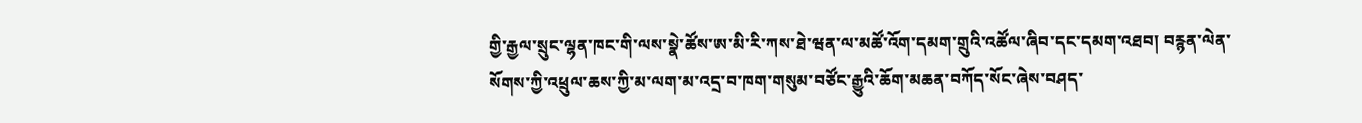གྱི་རྒྱལ་སྲུང་ལྷན་ཁང་གི་ལས་སྣེ་ཚོས་ཨ་མི་རི་ཀས་ཐེ་ཝན་ལ་མཚོ་འོག་དམག་གྲུའི་འཚོལ་ཞིབ་དང་དམག་འཐབ། བརྙན་ལེན་སོགས་ཀྱི་འཕྲུལ་ཆས་ཀྱི་མ་ལག་མ་འདྲ་བ་ཁག་གསུམ་བཙོང་རྒྱུའི་ཆོག་མཆན་བཀོད་སོང་ཞེས་བཤད་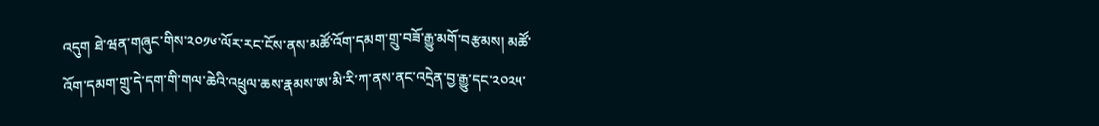འདུག ཐེ་ཝན་གཞུང་གིས་༢༠༡༦་ལོར་རང་ངོས་ནས་མཚོ་འོག་དམག་གྲུ་བཟོ་རྒྱུ་མགོ་བརྩམས། མཚོ་འོག་དམག་གྲུ་དེ་དག་གི་གལ་ཆེའི་འཕྲུལ་ཆས་རྣམས་ཨ་མི་རི་ཀ་ནས་ནང་འདྲེན་བྱ་རྒྱུ་དང་༢༠༢༥་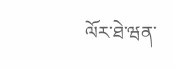ལོར་ཐེ་ཝན་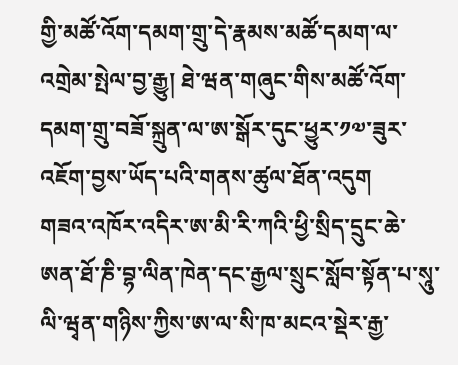གྱི་མཚོ་འོག་དམག་གྲུ་དེ་རྣམས་མཚོ་དམག་ལ་འགྲེམ་སྤེལ་བྱ་རྒྱུ། ཐེ་ཝན་གཞུང་གིས་མཚོ་འོག་དམག་གྲུ་བཟོ་སྐྲུན་ལ་ཨ་སྒོར་དུང་ཕྱུར་༡༧་ཟུར་འཇོག་བྱས་ཡོད་པའི་གནས་ཚུལ་ཐོན་འདུག
གཟའ་འཁོར་འདིར་ཨ་མི་རི་ཀའི་ཕྱི་སྲིད་དྲུང་ཆེ་ཨན་ཐོ་ཎི་བྷ་ལིན་ཁེན་དང་རྒྱལ་སྲུང་སློབ་སྟོན་པ་སཱུ་ལི་ཝྭན་གཉིས་ཀྱིས་ཨ་ལ་སི་ཁ་མངའ་སྡེར་རྒྱ་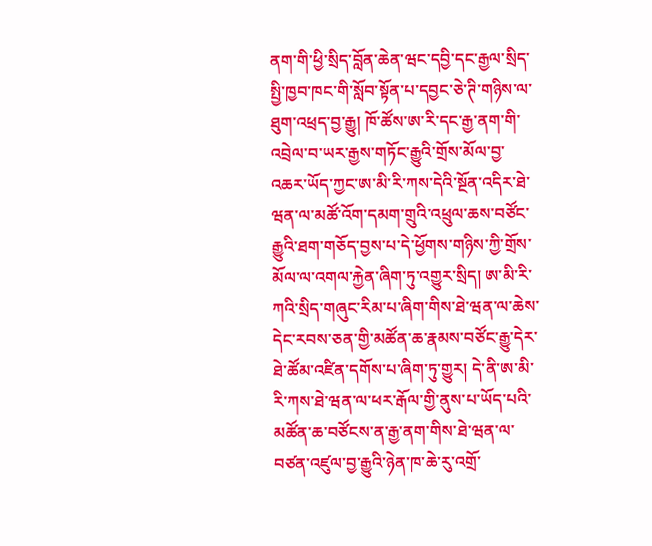ནག་གི་ཕྱི་སྲིད་བློན་ཆེན་ཝང་དབྱི་དང་རྒྱལ་སྲིད་སྤྱི་ཁྱབ་ཁང་གི་སློབ་སྟོན་པ་དབྱང་ཅེ་ཊི་གཉིས་ལ་ཐུག་འཕྲད་བྱ་རྒྱུ། ཁོ་ཚོས་ཨ་རི་དང་རྒྱ་ནག་གི་འབྲེལ་བ་ཡར་རྒྱས་གཏོང་རྒྱུའི་གྲོས་མོལ་བྱ་འཆར་ཡོད་ཀྱང་ཨ་མི་རི་ཀས་དེའི་སྔོན་འདིར་ཐེ་ཝན་ལ་མཚོ་འོག་དམག་གྲུའི་འཕྲུལ་ཆས་བཙོང་རྒྱུའི་ཐག་གཅོད་བྱས་པ་དེ་ཕྱོགས་གཉིས་ཀྱི་གྲོས་མོལ་ལ་འགལ་རྐྱེན་ཞིག་ཏུ་འགྱུར་སྲིད། ཨ་མི་རི་ཀའི་སྲིད་གཞུང་རིམ་པ་ཞིག་གིས་ཐེ་ཝན་ལ་ཆེས་དེང་རབས་ཅན་གྱི་མཚོན་ཆ་རྣམས་བཙོང་རྒྱུ་དེར་ཐེ་ཚོམ་འཛིན་དགོས་པ་ཞིག་ཏུ་གྱུར། དེ་ནི་ཨ་མི་རི་ཀས་ཐེ་ཝན་ལ་ཕར་རྒོལ་གྱི་ནུས་པ་ཡོད་པའི་མཚོན་ཆ་བཙོངས་ན་རྒྱ་ནག་གིས་ཐེ་ཝན་ལ་བཙན་འཛུལ་བྱ་རྒྱུའི་ཉེན་ཁ་ཆེ་རུ་འགྲོ་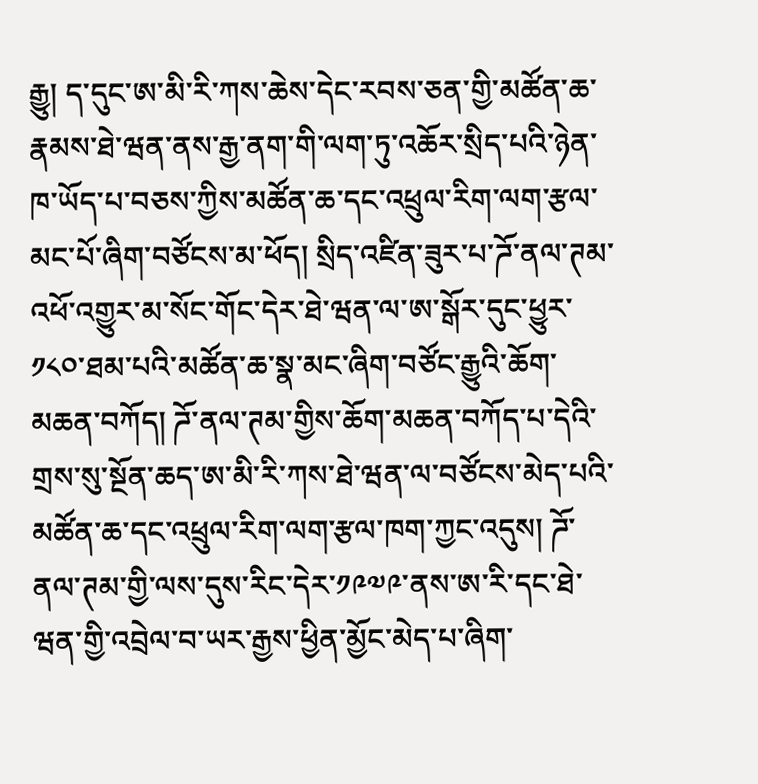རྒྱུ། ད་དུང་ཨ་མི་རི་ཀས་ཆེས་དེང་རབས་ཅན་གྱི་མཚོན་ཆ་རྣམས་ཐེ་ཝན་ནས་རྒྱ་ནག་གི་ལག་ཏུ་འཆོར་སྲིད་པའི་ཉེན་ཁ་ཡོད་པ་བཅས་ཀྱིས་མཚོན་ཆ་དང་འཕྲུལ་རིག་ལག་རྩལ་མང་པོ་ཞིག་བཙོངས་མ་ཕོད། སྲིད་འཛིན་ཟུར་པ་ཌོ་ནལ་ཊམ་འཕོ་འགྱུར་མ་སོང་གོང་དེར་ཐེ་ཝན་ལ་ཨ་སྒོར་དུང་ཕྱུར་༡༨༠་ཐམ་པའི་མཚོན་ཆ་སྣ་མང་ཞིག་བཙོང་རྒྱུའི་ཆོག་མཆན་བཀོད། ཌོ་ནལ་ཊམ་གྱིས་ཆོག་མཆན་བཀོད་པ་དེའི་གྲས་སུ་སྔོན་ཆད་ཨ་མི་རི་ཀས་ཐེ་ཝན་ལ་བཙོངས་མེད་པའི་མཚོན་ཆ་དང་འཕྲུལ་རིག་ལག་རྩལ་ཁག་ཀྱང་འདུས། ཌོ་ནལ་ཊམ་གྱི་ལས་དུས་རིང་དེར་༡༩༧༩་ནས་ཨ་རི་དང་ཐེ་ཝན་གྱི་འབྲེལ་བ་ཡར་རྒྱས་ཕྱིན་མྱོང་མེད་པ་ཞིག་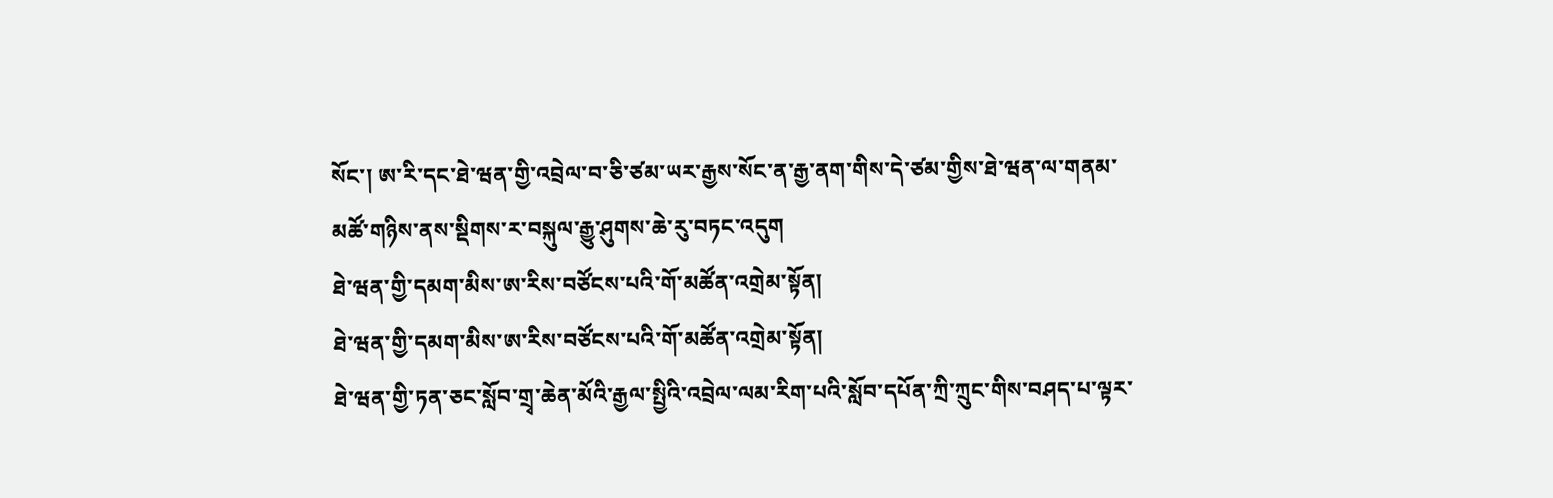སོང་། ཨ་རི་དང་ཐེ་ཝན་གྱི་འབྲེལ་བ་ཅི་ཙམ་ཡར་རྒྱས་སོང་ན་རྒྱ་ནག་གིས་དེ་ཙམ་གྱིས་ཐེ་ཝན་ལ་གནམ་མཚོ་གཉིས་ནས་སྡིགས་ར་བསྐུལ་རྒྱུ་ཤུགས་ཆེ་རུ་བཏང་འདུག
ཐེ་ཝན་གྱི་དམག་མིས་ཨ་རིས་བཙོངས་པའི་གོ་མཚོན་འགྲེམ་སྟོན།
ཐེ་ཝན་གྱི་དམག་མིས་ཨ་རིས་བཙོངས་པའི་གོ་མཚོན་འགྲེམ་སྟོན།
ཐེ་ཝན་གྱི་ཏན་ཅང་སློབ་གྲྭ་ཆེན་མོའི་རྒྱལ་སྤྱིའི་འབྲེལ་ལམ་རིག་པའི་སློབ་དཔོན་ཀྲི་ཀྲུང་གིས་བཤད་པ་ལྟར་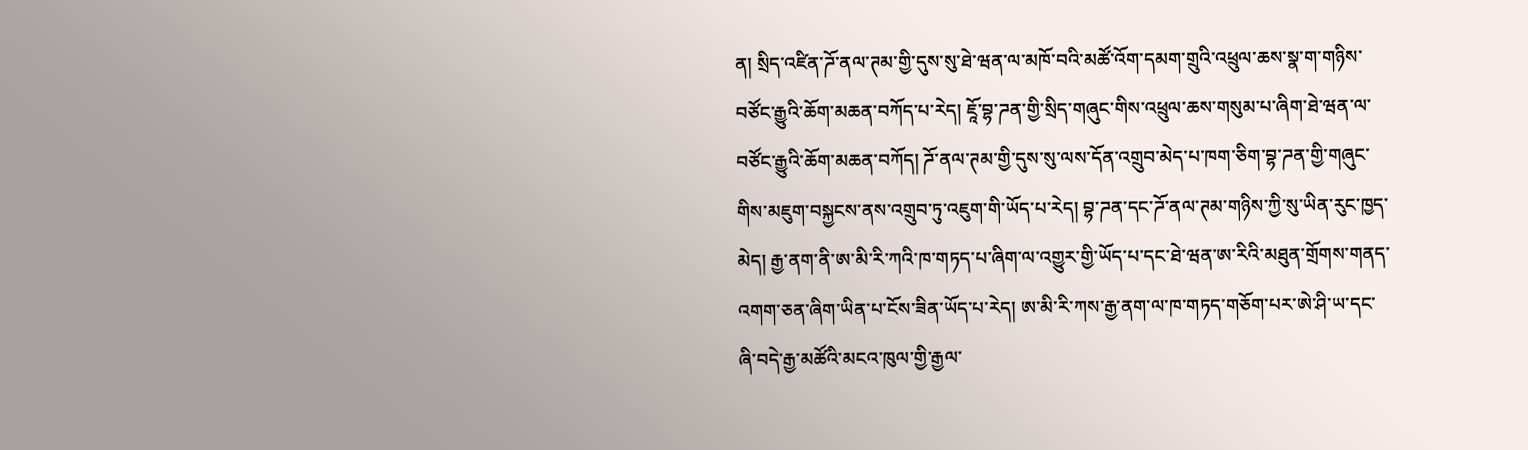ན། སྲིད་འཛིན་ཌོ་ནལ་ཊམ་གྱི་དུས་སུ་ཐེ་ཝན་ལ་མཁོ་བའི་མཚོ་འོག་དམག་གྲུའི་འཕྲུལ་ཆས་སྣ་ག་གཉིས་བཙོང་རྒྱུའི་ཆོག་མཆན་བཀོད་པ་རེད། ཇཱོ་བྷ་ཌན་གྱི་སྲིད་གཞུང་གིས་འཕྲུལ་ཆས་གསུམ་པ་ཞིག་ཐེ་ཝན་ལ་བཙོང་རྒྱུའི་ཆོག་མཆན་བཀོད། ཌོ་ནལ་ཊམ་གྱི་དུས་སུ་ལས་དོན་འགྲུབ་མེད་པ་ཁག་ཅིག་བྷ་ཌན་གྱི་གཞུང་གིས་མཇུག་བསྐྱངས་ནས་འགྲུབ་ཏུ་འཇུག་གི་ཡོད་པ་རེད། བྷ་ཌན་དང་ཌོ་ནལ་ཊམ་གཉིས་ཀྱི་སུ་ཡིན་རུང་ཁྱད་མེད། རྒྱ་ནག་ནི་ཨ་མི་རི་ཀའི་ཁ་གཏད་པ་ཞིག་ལ་འགྱུར་གྱི་ཡོད་པ་དང་ཐེ་ཝན་ཨ་རིའི་མཐུན་གྲོགས་གནད་འགག་ཅན་ཞིག་ཡིན་པ་ངོས་ཟིན་ཡོད་པ་རེད། ཨ་མི་རི་ཀས་རྒྱ་ནག་ལ་ཁ་གཏད་གཅོག་པར་ཨེ་ཤི་ཡ་དང་ཞི་བདེ་རྒྱ་མཚོའི་མངའ་ཁུལ་གྱི་རྒྱལ་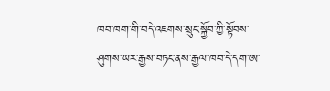ཁབ་ཁག་གི་བདེ་འཇགས་སྲུང་སྐྱོབ་ཀྱི་སྟོབས་ཤུགས་ཡར་རྒྱས་བཏང་ནས་རྒྱལ་ཁབ་དེ་དག་ཨ་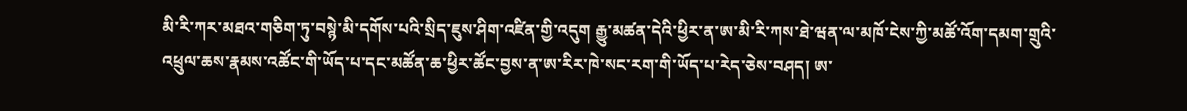མི་རི་ཀར་མཐའ་གཅིག་ཏུ་བསྙེ་མི་དགོས་པའི་སྲིད་ཇུས་ཤིག་འཛིན་གྱི་འདུག རྒྱུ་མཚན་དེའི་ཕྱིར་ན་ཨ་མི་རི་ཀས་ཐེ་ཝན་ལ་མཁོ་ངེས་ཀྱི་མཚོ་འོག་དམག་གྲུའི་འཕྲུལ་ཆས་རྣམས་འཚོང་གི་ཡོད་པ་དང་མཚོན་ཆ་ཕྱིར་ཚོང་བྱས་ན་ཨ་རིར་ཁེ་སང་རག་གི་ཡོད་པ་རེད་ཅེས་བཤད། ཨ་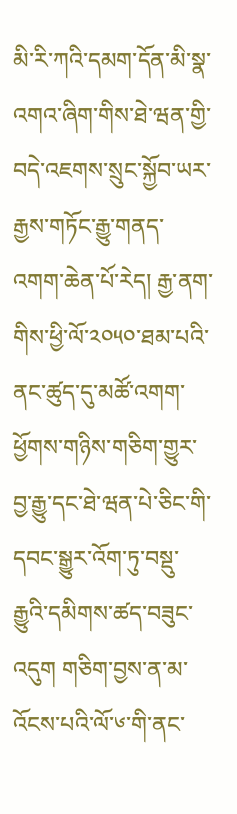མི་རི་ཀའི་དམག་དོན་མི་སྣ་འགའ་ཞིག་གིས་ཐེ་ཝན་གྱི་བདེ་འཇགས་སྲུང་སྐྱོབ་ཡར་རྒྱས་གཏོང་རྒྱུ་གནད་འགག་ཆེན་པོ་རེད། རྒྱ་ནག་གིས་ཕྱི་ལོ་༢༠༥༠་ཐམ་པའི་ནང་ཚུད་དུ་མཚོ་འགག་ཕྱོགས་གཉིས་གཅིག་གྱུར་བྱ་རྒྱུ་དང་ཐེ་ཝན་པེ་ཅིང་གི་དབང་སྒྱུར་འོག་ཏུ་བསྡུ་རྒྱུའི་དམིགས་ཚད་བཟུང་འདུག གཅིག་བྱས་ན་མ་འོངས་པའི་ལོ་༦་གི་ནང་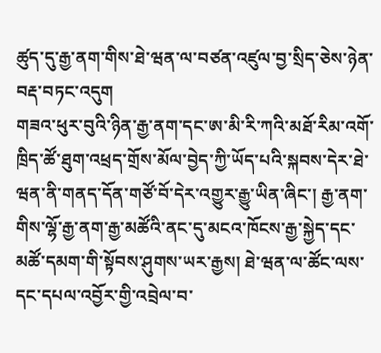ཚུད་དུ་རྒྱ་ནག་གིས་ཐེ་ཝན་ལ་བཙན་འཛུལ་བྱ་སྲིད་ཅེས་ཉེན་བརྡ་བཏང་འདུག
གཟའ་ཕུར་བུའི་ཉིན་རྒྱ་ནག་དང་ཨ་མི་རི་ཀའི་མཐོ་རིམ་འགོ་ཁྲིད་ཚོ་ཐུག་འཕྲད་གྲོས་མོལ་བྱེད་ཀྱི་ཡོད་པའི་སྐབས་དེར་ཐེ་ཝན་ནི་གནད་དོན་གཙོ་བོ་དེར་འགྱུར་རྒྱུ་ཡིན་ཞིང་། རྒྱ་ནག་གིས་ལྷོ་རྒྱ་ནག་རྒྱ་མཚོའི་ནང་དུ་མངའ་ཁོངས་རྒྱ་སྐྱེད་དང་མཚོ་དམག་གི་སྟོབས་ཤུགས་ཡར་རྒྱས། ཐེ་ཝན་ལ་ཚོང་ལས་དང་དཔལ་འབྱོར་གྱི་འབྲེལ་བ་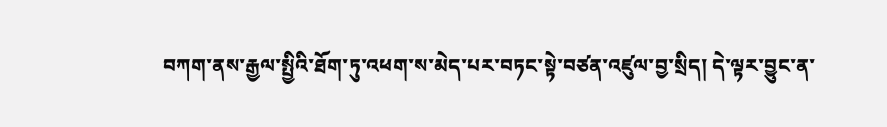བཀག་ནས་རྒྱལ་སྤྱིའི་ཐོག་ཏུ་འཕག་ས་མེད་པར་བཏང་སྟེ་བཙན་འཛུལ་བྱ་སྲིད། དེ་ལྟར་བྱུང་ན་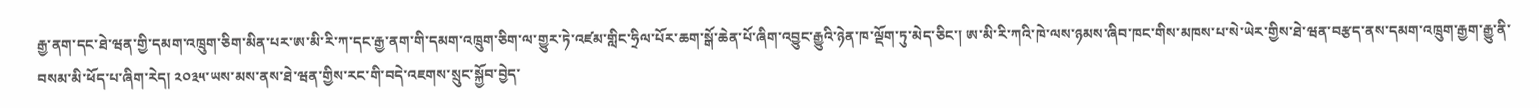རྒྱ་ནག་དང་ཐེ་ཝན་གྱི་དམག་འཁྲུག་ཅིག་མིན་པར་ཨ་མི་རི་ཀ་དང་རྒྱ་ནག་གི་དམག་འཁྲུག་ཅིག་ལ་གྱུར་ཏེ་འཛམ་གླིང་ཧྲིལ་པོར་ཆག་སྒོ་ཆེན་པོ་ཞིག་འབྱུང་རྒྱུའི་ཉེན་ཁ་ལྡོག་ཏུ་མེད་ཅིང་། ཨ་མི་རི་ཀའི་ཁེ་ལས་ཉམས་ཞིབ་ཁང་གིས་མཁས་པ་སེ་ཡེར་གྱིས་ཐེ་ཝན་བརྩད་ནས་དམག་འཁྲུག་རྒྱག་རྒྱུ་ནི་བསམ་མི་ཕོད་པ་ཞིག་རེད། ༢༠༣༥་ཡས་མས་ནས་ཐེ་ཝན་གྱིས་རང་གི་བདེ་འཇགས་སྲུང་སྐྱོབ་བྱེད་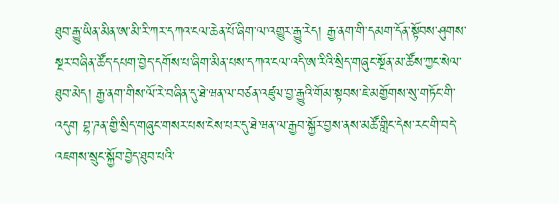ཐུབ་རྒྱུ་ཡིན་མིན་ཨ་མི་རི་ཀར་དཀའ་ངལ་ཆེན་པོ་ཞིག་ལ་འགྱུར་རྒྱུ་རེད། རྒྱ་ནག་གི་དམག་དོན་སྟོབས་ཤུགས་སྔར་བཞིན་ཚོད་དཔག་བྱེད་དགོས་པ་ཞིག་མིན་པས་དཀའ་ངལ་འདི་ཨ་རིའི་སྲིད་གཞུང་སྔོན་མ་ཚོས་ཀྱང་སེལ་ཐུབ་མེད། རྒྱ་ནག་གིས་ལོ་རེ་བཞིན་དུ་ཐེ་ཝན་ལ་བཙན་འཛུལ་བྱ་རྒྱུའི་གོམ་སྟབས་ཇེ་མགྱོགས་སུ་གཏོང་གི་འདུག བྷ་ཌན་གྱི་སྲིད་གཞུང་གསར་པས་ངེས་པར་དུ་ཐེ་ཝན་ལ་རྒྱབ་སྐྱོར་བྱས་ནས་མཚོ་གླིང་དེས་རང་གི་བདེ་འཇགས་སྲུང་སྐྱོབ་བྱེད་ཐུབ་པའི་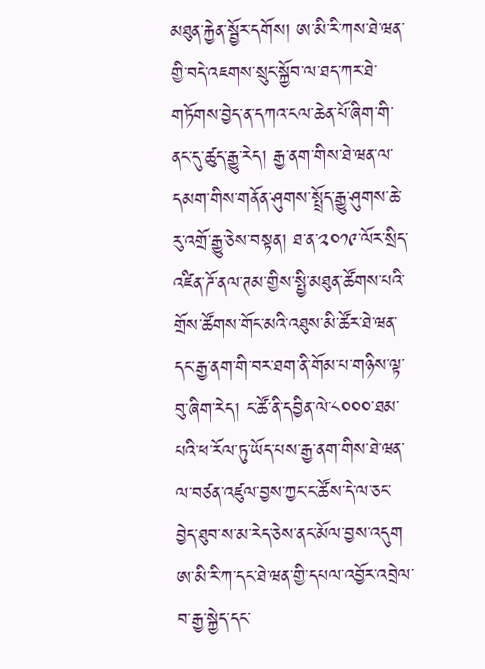མཐུན་རྐྱེན་སྦྱོར་དགོས། ཨ་མི་རི་ཀས་ཐེ་ཝན་གྱི་བདེ་འཇགས་སྲུང་སྐྱོབ་ལ་ཐད་ཀར་ཐེ་གཏོགས་བྱེད་ན་དཀའ་ངལ་ཆེན་པོ་ཞིག་གི་ནང་དུ་ཚུད་རྒྱུ་རེད། རྒྱ་ནག་གིས་ཐེ་ཝན་ལ་དམག་གིས་གནོན་ཤུགས་སྤྲོད་རྒྱུ་ཤུགས་ཆེ་རུ་འགྲོ་རྒྱུ་ཅེས་བསྟན། ཐ་ན་༢༠༡༩་ལོར་སྲིད་འཛིན་ཌོ་ནལ་ཊམ་གྱིས་སྤྱི་མཐུན་ཚོགས་པའི་གྲོས་ཚོགས་གོང་མའི་འཐུས་མི་ཚོར་ཐེ་ཝན་དང་རྒྱ་ནག་གི་བར་ཐག་ནི་གོམ་པ་གཉིས་ལྟ་བུ་ཞིག་རེད། ང་ཚོ་ནི་དབྱིན་ལེ་༨༠༠༠་ཐམ་པའི་ཕ་རོལ་ཏུ་ཡོད་པས་རྒྱ་ནག་གིས་ཐེ་ཝན་ལ་བཙན་འཛུལ་བྱས་ཀྱང་ང་ཚོས་དེ་ལ་ཅང་བྱེད་ཐུབ་ས་མ་རེད་ཅེས་ནང་མོལ་བྱས་འདུག
ཨ་མི་རི་ཀ་དང་ཐེ་ཝན་གྱི་དཔལ་འབྱོར་འབྲེལ་བ་རྒྱ་སྐྱེད་དང་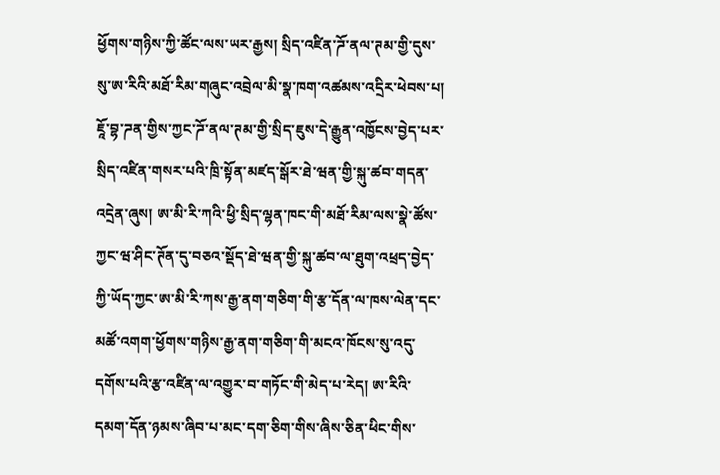ཕྱོགས་གཉིས་ཀྱི་ཚོང་ལས་ཡར་རྒྱས། སྲིད་འཛིན་ཌོ་ནལ་ཊམ་གྱི་དུས་སུ་ཨ་རིའི་མཐོ་རིམ་གཞུང་འབྲེལ་མི་སྣ་ཁག་འཚམས་འདྲིར་ཕེབས་པ། ཇཱོ་བྷ་ཌན་གྱིས་ཀྱང་ཌོ་ནལ་ཊམ་གྱི་སྲིད་ཇུས་དེ་རྒྱུན་འཁྱོངས་བྱེད་པར་སྲིད་འཛིན་གསར་པའི་ཁྲི་སྟོན་མཛད་སྒོར་ཐེ་ཝན་གྱི་སྐུ་ཚབ་གདན་འདྲེན་ཞུས། ཨ་མི་རི་ཀའི་ཕྱི་སྲིད་ལྷན་ཁང་གི་མཐོ་རིམ་ལས་སྣེ་ཚོས་ཀྱང་ཝ་ཤིང་ཊོན་དུ་བཅའ་སྡོད་ཐེ་ཝན་གྱི་སྐུ་ཚབ་ལ་ཐུག་འཕྲད་བྱེད་ཀྱི་ཡོད་ཀྱང་ཨ་མི་རི་ཀས་རྒྱ་ནག་གཅིག་གི་རྩ་དོན་ལ་ཁས་ལེན་དང་མཚོ་འགག་ཕྱོགས་གཉིས་རྒྱ་ནག་གཅིག་གི་མངའ་ཁོངས་སུ་འདུ་དགོས་པའི་རྩ་འཛིན་ལ་འགྱུར་བ་གཏོང་གི་མེད་པ་རེད། ཨ་རིའི་དམག་དོན་ཉམས་ཞིབ་པ་མང་དག་ཅིག་གིས་ཞིས་ཅིན་ཕིང་གིས་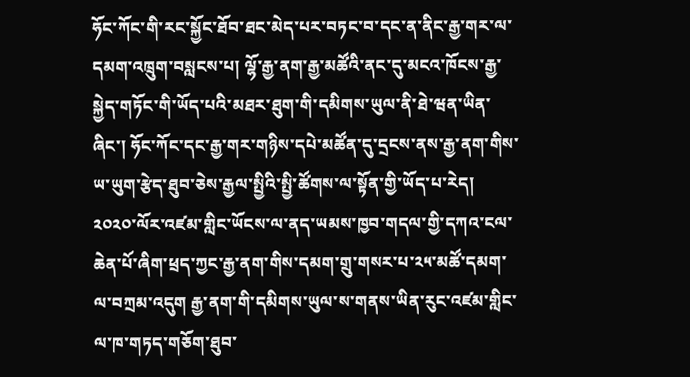ཧོང་ཀོང་གི་རང་སྐྱོང་ཐོབ་ཐང་མེད་པར་བཏང་བ་དང་ན་ནིང་རྒྱ་གར་ལ་དམག་འཁྲུག་བསླངས་པ། ལྷོ་རྒྱ་ནག་རྒྱ་མཚོའི་ནང་དུ་མངའ་ཁོངས་རྒྱ་སྐྱེད་གཏོང་གི་ཡོད་པའི་མཐར་ཐུག་གི་དམིགས་ཡུལ་ནི་ཐེ་ཝན་ཡིན་ཞིང་། ཧོང་ཀོང་དང་རྒྱ་གར་གཉིས་དཔེ་མཚོན་དུ་དྲངས་ནས་རྒྱ་ནག་གིས་ཡ་ཡུག་རྩེད་ཐུབ་ཅེས་རྒྱལ་སྤྱིའི་སྤྱི་ཚོགས་ལ་སྟོན་གྱི་ཡོད་པ་རེད། ༢༠༢༠་ལོར་འཛམ་གླིང་ཡོངས་ལ་ནད་ཡམས་ཁྱབ་གདལ་གྱི་དཀའ་ངལ་ཆེན་པོ་ཞིག་ཕྲད་ཀྱང་རྒྱ་ནག་གིས་དམག་གྲུ་གསར་པ་༢༥་མཚོ་དམག་ལ་བཀྲམ་འདུག རྒྱ་ནག་གི་དམིགས་ཡུལ་ས་གནས་ཡིན་རུང་འཛམ་གླིང་ལ་ཁ་གཏད་གཅོག་ཐུབ་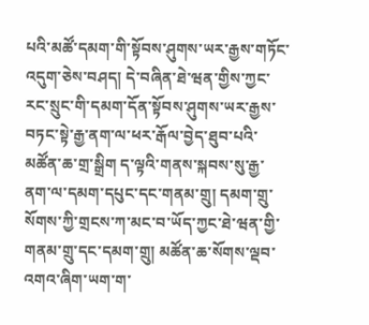པའི་མཚོ་དམག་གི་སྟོབས་ཤུགས་ཡར་རྒྱས་གཏོང་འདུག་ཅེས་བཤད། དེ་བཞིན་ཐེ་ཝན་གྱིས་ཀྱང་རང་སྲུང་གི་དམག་དོན་སྟོབས་ཤུགས་ཡར་རྒྱས་བཏང་སྟེ་རྒྱ་ནག་ལ་ཕར་རྒོལ་བྱེད་ཐུབ་པའི་མཚོན་ཆ་གྲ་སྒྲིག ད་ལྟའི་གནས་སྐབས་སུ་རྒྱ་ནག་ལ་དམག་དཔུང་དང་གནམ་གྲུ། དམག་གྲུ་སོགས་ཀྱི་གྲངས་ཀ་མང་བ་ཡོད་ཀྱང་ཐེ་ཝན་གྱི་གནམ་གྲུ་དང་དམག་གྲུ། མཚོན་ཆ་སོགས་ལྡབ་འགའ་ཞིག་ཡག་ག་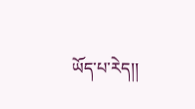ཡོད་པ་རེད།།